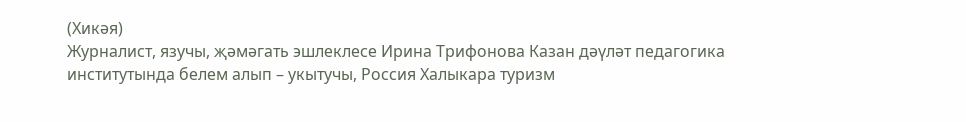(Хикәя)
Журналист, язучы, җәмәгать эшлеклесе Ирина Трифонова Казан дәүләт педагогика институтында белем алып – укытучы, Россия Халыкара туризм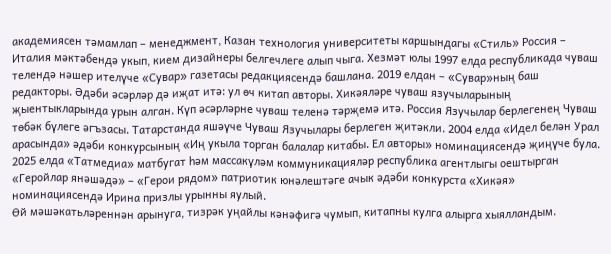академиясен тәмамлап – менеджмент, Казан технология университеты каршындагы «Стиль» Россия – Италия мәктәбендә укып, кием дизайнеры белгечлеге алып чыга. Хезмәт юлы 1997 елда республикада чуваш телендә нәшер ителүче «Сувар» газетасы редакциясендә башлана. 2019 елдан – «Сувар»ның баш редакторы. Әдәби әсәрләр дә иҗат итә: ул өч китап авторы. Хикәяләре чуваш язучыларының җыентыкларында урын алган. Күп әсәрләрне чуваш теленә тәрҗемә итә. Россия Язучылар берлегенең Чуваш төбәк бүлеге әгъзасы. Татарстанда яшәүче Чуваш Язучылары берлеген җитәкли. 2004 елда «Идел белән Урал арасында» әдәби конкурсының «Иң укыла торган балалар китабы. Ел авторы» номинациясендә җиңүче була. 2025 елда «Татмедиа» матбугат һәм массакүләм коммуникацияләр республика агентлыгы оештырган «Геройлар янәшәдә» – «Герои рядом» патриотик юнәлештәге ачык әдәби конкурста «Хикәя» номинациясендә Ирина призлы урынны яулый.
Өй мәшәкатьләреннән арынуга, тизрәк уңайлы кәнәфигә чумып, китапны кулга алырга хыялландым.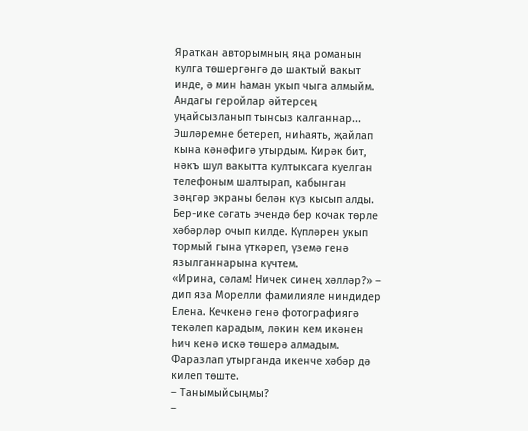Яраткан авторымның яңа романын кулга төшергәнгә дә шактый вакыт инде, ә мин һаман укып чыга алмыйм. Андагы геройлар әйтерсең уңайсызланып тынсыз калганнар... Эшләремне бетереп, ниһаять, җайлап кына кәнәфигә утырдым. Кирәк бит, нәкъ шул вакытта култыксага куелган телефоным шалтырап, кабынган зәңгәр экраны белән күз кысып алды. Бер-ике сәгать эчендә бер кочак төрле хәбәрләр очып килде. Күпләрен укып тормый гына үткәреп, үземә генә язылганнарына күчтем.
«Ирина, сәлам! Ничек синең хәлләр?» – дип яза Морелли фамилияле ниндидер Елена. Кечкенә генә фотографиягә текәлеп карадым, ләкин кем икәнен һич кенә искә төшерә алмадым. Фаразлап утырганда икенче хәбәр дә килеп төште.
– Танымыйсыңмы?
–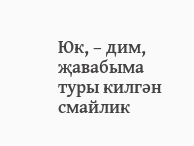Юк, – дим, җавабыма туры килгән смайлик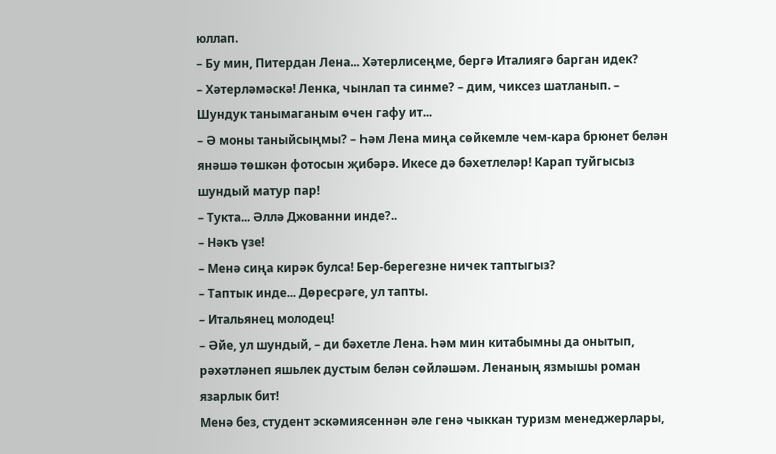юллап.
– Бу мин, Питердан Лена... Хәтерлисеңме, бергә Италиягә барган идек?
– Хәтерләмәскә! Ленка, чынлап та синме? – дим, чиксез шатланып. – Шундук танымаганым өчен гафу ит...
– Ә моны таныйсыңмы? – Һәм Лена миңа сөйкемле чем-кара брюнет белән янәшә төшкән фотосын җибәрә. Икесе дә бәхетлеләр! Карап туйгысыз шундый матур пар!
– Тукта... Әллә Джованни инде?..
– Нәкъ үзе!
– Менә сиңа кирәк булса! Бер-берегезне ничек таптыгыз?
– Таптык инде... Дөресрәге, ул тапты.
– Итальянец молодец!
– Әйе, ул шундый, – ди бәхетле Лена. Һәм мин китабымны да онытып, рәхәтләнеп яшьлек дустым белән сөйләшәм. Ленаның язмышы роман язарлык бит!
Менә без, студент эскәмиясеннән әле генә чыккан туризм менеджерлары,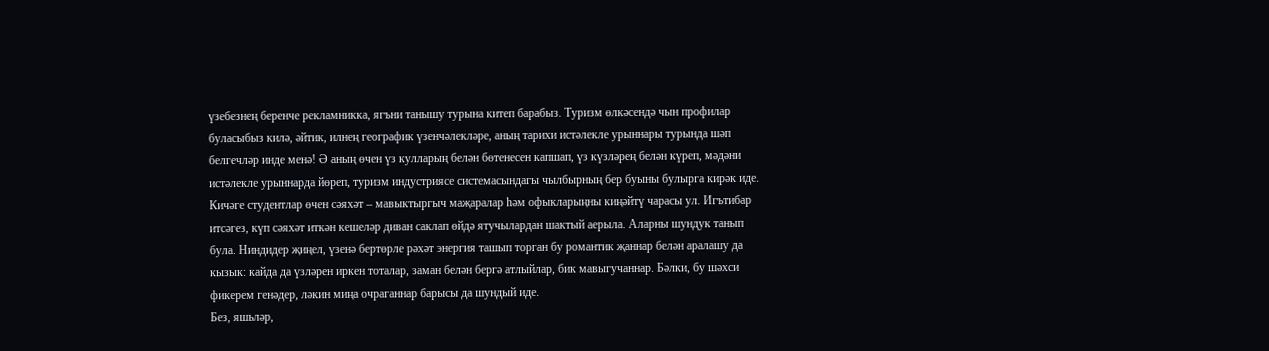үзебезнең беренче рекламникка, ягъни танышу турына китеп барабыз. Туризм өлкәсендә чын профилар буласыбыз килә, әйтик, илнең географик үзенчәлекләре, аның тарихи истәлекле урыннары турында шәп белгечләр инде менә! Ә аның өчен үз кулларың белән бөтенесен капшап, үз күзләрең белән күреп, мәдәни истәлекле урыннарда йөреп, туризм индустриясе системасындагы чылбырның бер буыны булырга кирәк иде. Кичәге студентлар өчен сәяхәт – мавыктыргыч маҗаралар һәм офыкларыңны киңәйтү чарасы ул. Игътибар итсәгез, күп сәяхәт иткән кешеләр диван саклап өйдә ятучылардан шактый аерыла. Аларны шундук танып була. Ниндидер җиңел, үзенә бертөрле рәхәт энергия ташып торган бу романтик җаннар белән аралашу да кызык: кайда да үзләрен иркен тоталар, заман белән бергә атлыйлар, бик мавыгучаннар. Бәлки, бу шәхси фикерем генәдер, ләкин миңа очраганнар барысы да шундый иде.
Без, яшьләр,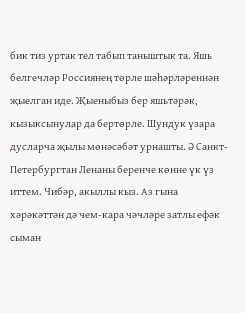бик тиз уртак тел табып таныштык та. Яшь белгечләр Россиянең төрле шәһәрләреннән җыелган иде. Җыеныбыз бер яшьтәрәк, кызыксынулар да бертөрле. Шундук үзара дусларча җылы мөнәсәбәт урнашты. Ә Санкт-Петербургтан Ленаны беренче көнне үк үз иттем. Чибәр, акыллы кыз. Аз гына хәрәкәттән дә чем-кара чәчләре затлы ефәк сыман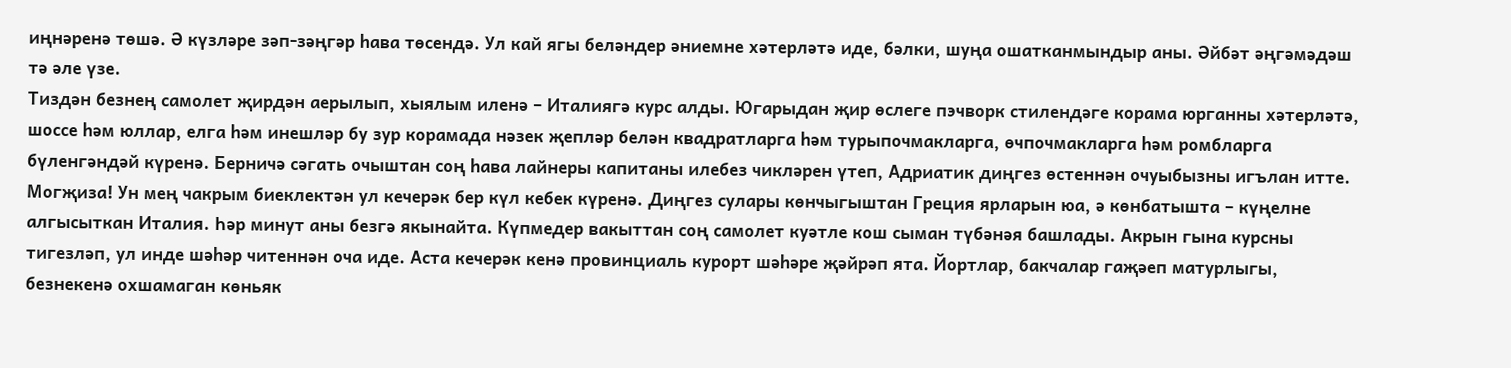иңнәренә төшә. Ә күзләре зәп-зәңгәр һава төсендә. Ул кай ягы беләндер әниемне хәтерләтә иде, бәлки, шуңа ошатканмындыр аны. Әйбәт әңгәмәдәш тә әле үзе.
Тиздән безнең самолет җирдән аерылып, хыялым иленә – Италиягә курс алды. Югарыдан җир өслеге пэчворк стилендәге корама юрганны хәтерләтә, шоссе һәм юллар, елга һәм инешләр бу зур корамада нәзек җепләр белән квадратларга һәм турыпочмакларга, өчпочмакларга һәм ромбларга бүленгәндәй күренә. Берничә сәгать очыштан соң һава лайнеры капитаны илебез чикләрен үтеп, Адриатик диңгез өстеннән очуыбызны игълан итте. Могҗиза! Ун мең чакрым биеклектән ул кечерәк бер күл кебек күренә. Диңгез сулары көнчыгыштан Греция ярларын юа, ә көнбатышта – күңелне алгысыткан Италия. Һәр минут аны безгә якынайта. Күпмедер вакыттан соң самолет куәтле кош сыман түбәнәя башлады. Акрын гына курсны тигезләп, ул инде шәһәр читеннән оча иде. Аста кечерәк кенә провинциаль курорт шәһәре җәйрәп ята. Йортлар, бакчалар гаҗәеп матурлыгы, безнекенә охшамаган көньяк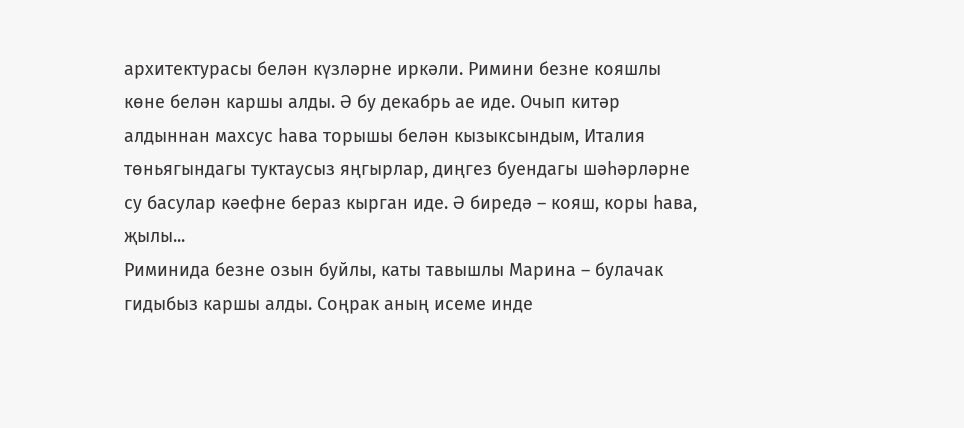архитектурасы белән күзләрне иркәли. Римини безне кояшлы көне белән каршы алды. Ә бу декабрь ае иде. Очып китәр алдыннан махсус һава торышы белән кызыксындым, Италия төньягындагы туктаусыз яңгырлар, диңгез буендагы шәһәрләрне су басулар кәефне бераз кырган иде. Ә биредә – кояш, коры һава, җылы...
Риминида безне озын буйлы, каты тавышлы Марина – булачак гидыбыз каршы алды. Соңрак аның исеме инде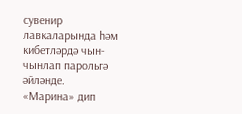сувенир лавкаларында һәм кибетләрдә чын-чынлап парольгә әйләнде. «Марина» дип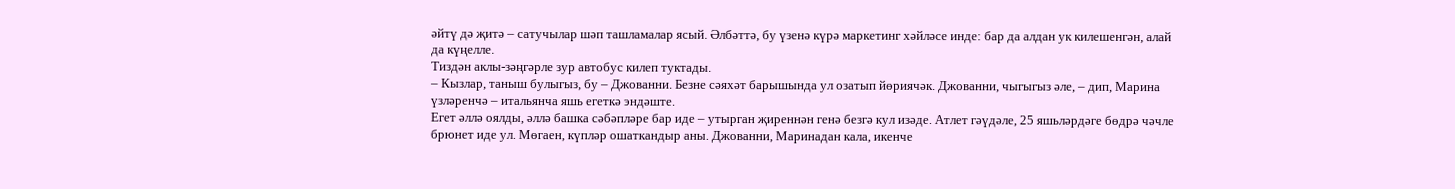әйтү дә җитә – сатучылар шәп ташламалар ясый. Әлбәттә, бу үзенә күрә маркетинг хәйләсе инде: бар да алдан ук килешенгән, алай да күңелле.
Тиздән аклы-зәңгәрле зур автобус килеп туктады.
– Кызлар, таныш булыгыз, бу – Джованни. Безне сәяхәт барышында ул озатып йөриячәк. Джованни, чыгыгыз әле, – дип, Марина үзләренчә – итальянча яшь егеткә эндәште.
Егет әллә оялды, әллә башка сәбәпләре бар иде – утырган җиреннән генә безгә кул изәде. Атлет гәүдәле, 25 яшьләрдәге бөдрә чәчле брюнет иде ул. Мөгаен, күпләр ошаткандыр аны. Джованни, Маринадан кала, икенче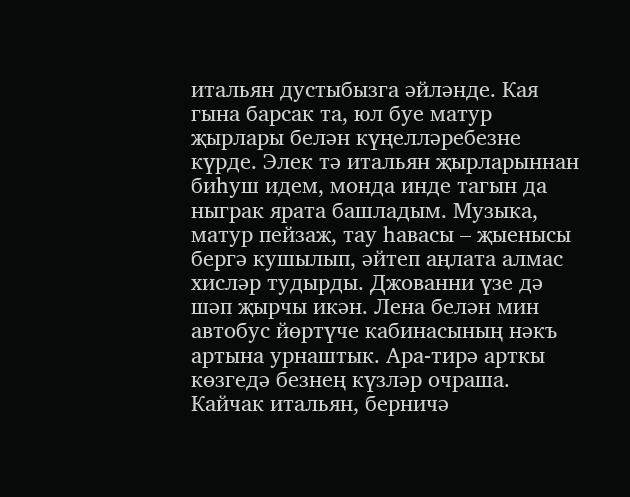итальян дустыбызга әйләнде. Кая гына барсак та, юл буе матур җырлары белән күңелләребезне күрде. Элек тә итальян җырларыннан биһуш идем, монда инде тагын да ныграк ярата башладым. Музыка, матур пейзаж, тау һавасы – җыенысы бергә кушылып, әйтеп аңлата алмас хисләр тудырды. Джованни үзе дә шәп җырчы икән. Лена белән мин автобус йөртүче кабинасының нәкъ артына урнаштык. Ара-тирә арткы көзгедә безнең күзләр очраша. Кайчак итальян, берничә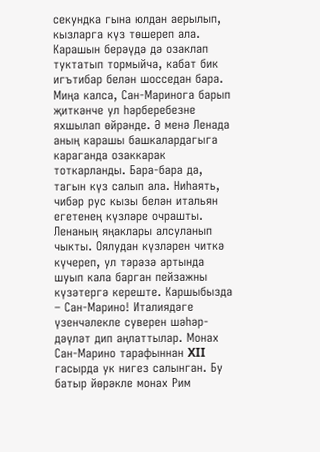секундка гына юлдан аерылып, кызларга күз төшереп ала. Карашын берәүдә дә озаклап туктатып тормыйча, кабат бик игътибар белән шосседан бара. Миңа калса, Сан-Маринога барып җиткәнче ул һәрберебезне яхшылап өйрәнде. Ә менә Ленада аның карашы башкалардагыга караганда озаккарак тоткарланды. Бара-бара да, тагын күз салып ала. Ниһаять, чибәр рус кызы белән итальян егетенең күзләре очрашты. Ленаның яңаклары алсуланып чыкты. Оялудан күзләрен читкә күчереп, ул тәрәзә артында шуып кала барган пейзажны күзәтергә кереште. Каршыбызда – Сан-Марино! Италиядәге үзенчәлекле суверен шәһәр-дәүләт дип аңлаттылар. Монах Сан-Марино тарафыннан XII гасырда ук нигез салынган. Бу батыр йөрәкле монах Рим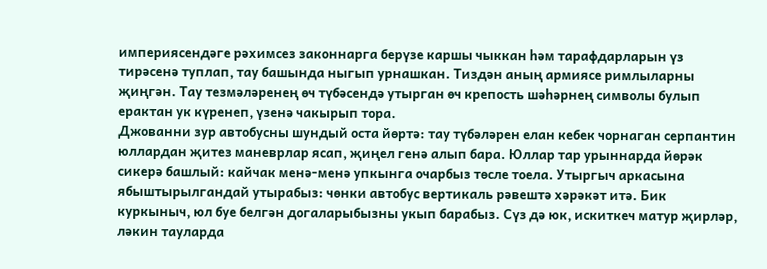империясендәге рәхимсез законнарга берүзе каршы чыккан һәм тарафдарларын үз тирәсенә туплап, тау башында ныгып урнашкан. Тиздән аның армиясе римлыларны җиңгән. Тау тезмәләренең өч түбәсендә утырган өч крепость шәһәрнең символы булып ерактан ук күренеп, үзенә чакырып тора.
Джованни зур автобусны шундый оста йөртә: тау түбәләрен елан кебек чорнаган серпантин юллардан җитез маневрлар ясап, җиңел генә алып бара. Юллар тар урыннарда йөрәк сикерә башлый: кайчак менә-менә упкынга очарбыз төсле тоела. Утыргыч аркасына ябыштырылгандай утырабыз: чөнки автобус вертикаль рәвештә хәрәкәт итә. Бик куркыныч, юл буе белгән догаларыбызны укып барабыз. Сүз дә юк, искиткеч матур җирләр, ләкин тауларда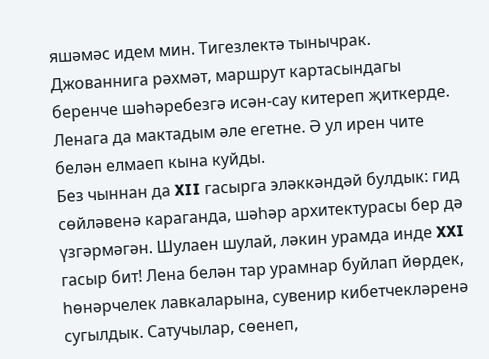яшәмәс идем мин. Тигезлектә тынычрак. Джованнига рәхмәт, маршрут картасындагы беренче шәһәребезгә исән-сау китереп җиткерде. Ленага да мактадым әле егетне. Ә ул ирен чите белән елмаеп кына куйды.
Без чыннан да XII гасырга эләккәндәй булдык: гид сөйләвенә караганда, шәһәр архитектурасы бер дә үзгәрмәгән. Шулаен шулай, ләкин урамда инде XXI гасыр бит! Лена белән тар урамнар буйлап йөрдек, һөнәрчелек лавкаларына, сувенир кибетчекләренә сугылдык. Сатучылар, сөенеп,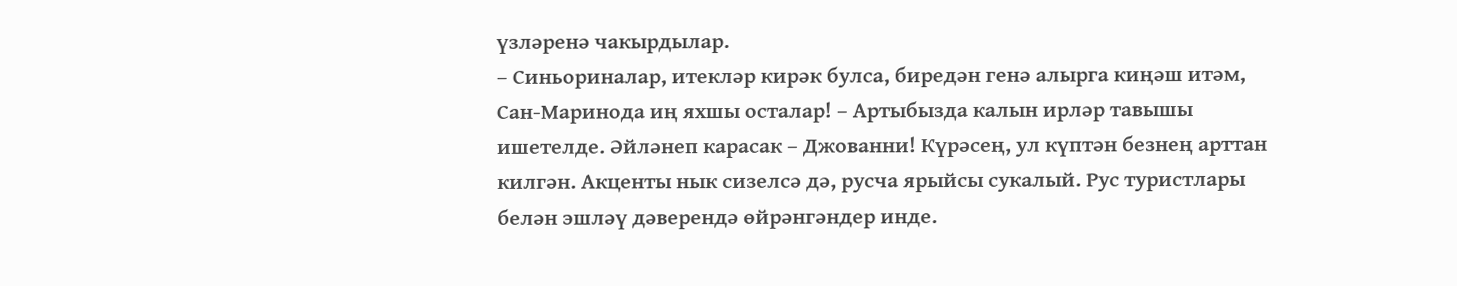үзләренә чакырдылар.
– Синьориналар, итекләр кирәк булса, биредән генә алырга киңәш итәм, Сан-Маринода иң яхшы осталар! – Артыбызда калын ирләр тавышы ишетелде. Әйләнеп карасак – Джованни! Күрәсең, ул күптән безнең арттан килгән. Акценты нык сизелсә дә, русча ярыйсы сукалый. Рус туристлары белән эшләү дәверендә өйрәнгәндер инде.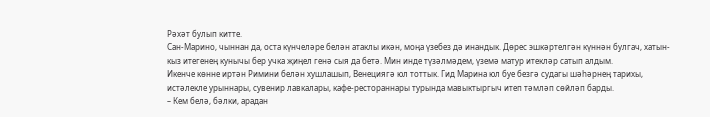Рәхәт булып китте.
Сан-Марино, чыннан да, оста күнчеләре белән атаклы икән, моңа үзебез дә инандык. Дөрес эшкәртелгән күннән булгач, хатын-кыз итегенең кунычы бер учка җиңел генә сыя да бетә. Мин инде түзәлмәдем, үземә матур итекләр сатып алдым.
Икенче көнне иртән Римини белән хушлашып, Венециягә юл тоттык. Гид Марина юл буе безгә судагы шәһәрнең тарихы, истәлекле урыннары, сувенир лавкалары, кафе-рестораннары турында мавыктыргыч итеп тәмләп сөйләп барды.
– Кем белә, бәлки, арадан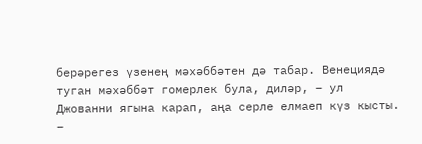берәрегез үзенең мәхәббәтен дә табар. Венециядә туган мәхәббәт гомерлек була, диләр, – ул Джованни ягына карап, аңа серле елмаеп күз кысты.
–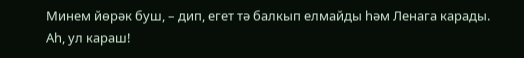Минем йөрәк буш, – дип, егет тә балкып елмайды һәм Ленага карады. Аһ, ул караш!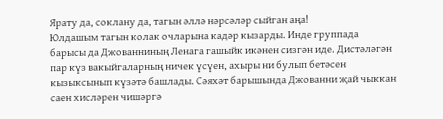Ярату да, соклану да, тагын әллә нәрсәләр сыйган аңа!
Юлдашым тагын колак очларына кадәр кызарды. Инде группада барысы да Джованниның Ленага гашыйк икәнен сизгән иде. Дистәләгән пар күз вакыйгаларның ничек үсүен, ахыры ни булып бетәсен кызыксынып күзәтә башлады. Сәяхәт барышында Джованни җай чыккан саен хисләрен чишәргә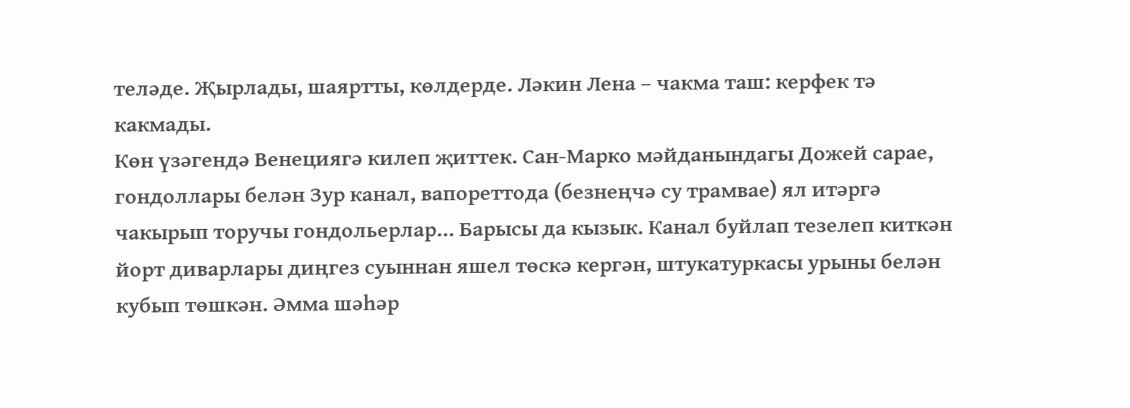теләде. Җырлады, шаяртты, көлдерде. Ләкин Лена – чакма таш: керфек тә какмады.
Көн үзәгендә Венециягә килеп җиттек. Сан-Марко мәйданындагы Дожей сарае, гондоллары белән Зур канал, вапореттода (безнеңчә су трамвае) ял итәргә чакырып торучы гондольерлар... Барысы да кызык. Канал буйлап тезелеп киткән йорт диварлары диңгез суыннан яшел төскә кергән, штукатуркасы урыны белән кубып төшкән. Әмма шәһәр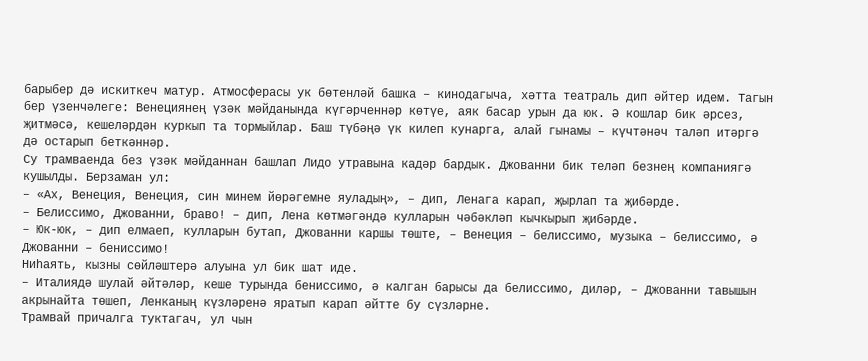барыбер дә искиткеч матур. Атмосферасы ук бөтенләй башка – кинодагыча, хәтта театраль дип әйтер идем. Тагын бер үзенчәлеге: Венециянең үзәк мәйданында күгәрченнәр көтүе, аяк басар урын да юк. Ә кошлар бик әрсез, җитмәсә, кешеләрдән куркып та тормыйлар. Баш түбәңә үк килеп кунарга, алай гынамы – күчтәнәч таләп итәргә дә остарып беткәннәр.
Су трамваенда без үзәк мәйданнан башлап Лидо утравына кадәр бардык. Джованни бик теләп безнең компаниягә кушылды. Берзаман ул:
– «Ах, Венеция, Венеция, син минем йөрәгемне яуладың», – дип, Ленага карап, җырлап та җибәрде.
– Белиссимо, Джованни, браво! – дип, Лена көтмәгәндә кулларын чәбәкләп кычкырып җибәрде.
– Юк-юк, – дип елмаеп, кулларын бутап, Джованни каршы төште, – Венеция – белиссимо, музыка – белиссимо, ә Джованни – бениссимо!
Ниһаять, кызны сөйләштерә алуына ул бик шат иде.
– Италиядә шулай әйтәләр, кеше турында бениссимо, ә калган барысы да белиссимо, диләр, – Джованни тавышын акрынайта төшеп, Ленканың күзләренә яратып карап әйтте бу сүзләрне.
Трамвай причалга туктагач, ул чын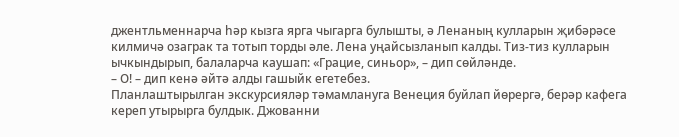джентльменнарча һәр кызга ярга чыгарга булышты, ә Ленаның кулларын җибәрәсе килмичә озаграк та тотып торды әле. Лена уңайсызланып калды. Тиз-тиз кулларын ычкындырып, балаларча каушап: «Грацие, синьор», – дип сөйләнде.
– О! – дип кенә әйтә алды гашыйк егетебез.
Планлаштырылган экскурсияләр тәмамлануга Венеция буйлап йөрергә, берәр кафега кереп утырырга булдык. Джованни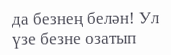да безнең белән! Ул үзе безне озатып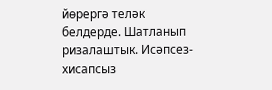йөрергә теләк белдерде. Шатланып ризалаштык. Исәпсез-хисапсыз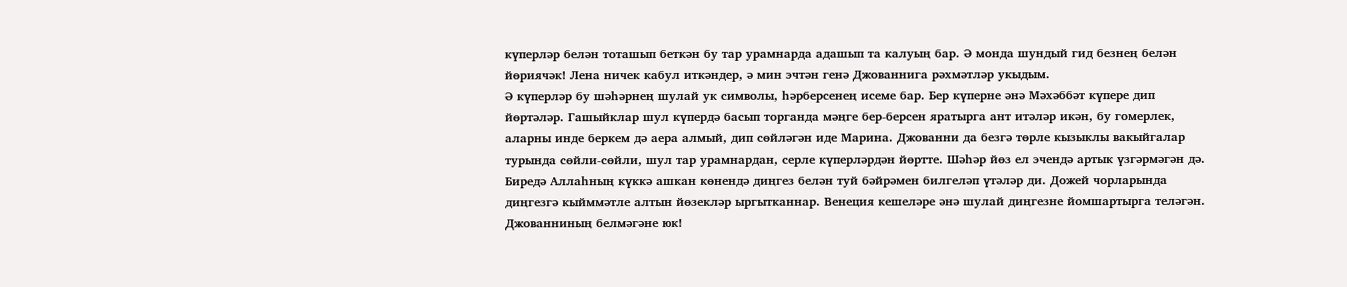күперләр белән тоташып беткән бу тар урамнарда адашып та калуың бар. Ә монда шундый гид безнең белән йөриячәк! Лена ничек кабул иткәндер, ә мин эчтән генә Джованнига рәхмәтләр укыдым.
Ә күперләр бу шәһәрнең шулай ук символы, һәрберсенең исеме бар. Бер күперне әнә Мәхәббәт күпере дип йөртәләр. Гашыйклар шул күпердә басып торганда мәңге бер-берсен яратырга ант итәләр икән, бу гомерлек, аларны инде беркем дә аера алмый, дип сөйләгән иде Марина. Джованни да безгә төрле кызыклы вакыйгалар турында сөйли-сөйли, шул тар урамнардан, серле күперләрдән йөртте. Шәһәр йөз ел эчендә артык үзгәрмәгән дә. Биредә Аллаһның күккә ашкан көнендә диңгез белән туй бәйрәмен билгеләп үтәләр ди. Дожей чорларында диңгезгә кыйммәтле алтын йөзекләр ыргытканнар. Венеция кешеләре әнә шулай диңгезне йомшартырга теләгән. Джованниның белмәгәне юк!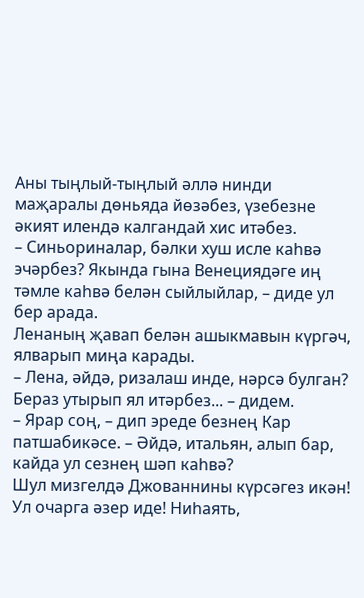Аны тыңлый-тыңлый әллә нинди маҗаралы дөньяда йөзәбез, үзебезне әкият илендә калгандай хис итәбез.
– Синьориналар, бәлки хуш исле каһвә эчәрбез? Якында гына Венециядәге иң тәмле каһвә белән сыйлыйлар, – диде ул бер арада.
Ленаның җавап белән ашыкмавын күргәч, ялварып миңа карады.
– Лена, әйдә, ризалаш инде, нәрсә булган? Бераз утырып ял итәрбез... – дидем.
– Ярар соң, – дип эреде безнең Кар патшабикәсе. – Әйдә, итальян, алып бар, кайда ул сезнең шәп каһвә?
Шул мизгелдә Джованнины күрсәгез икән! Ул очарга әзер иде! Ниһаять,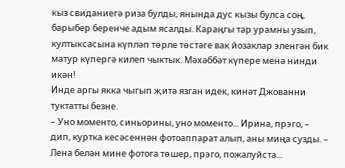кыз свиданиегә риза булды, янында дус кызы булса соң, барыбер беренче адым ясалды. Караңгы тар урамны узып, култыксасына күпләп төрле төстәге вак йозаклар эленгән бик матур күпергә килеп чыктык. Мәхәббәт күпере менә нинди икән!
Инде аргы якка чыгып җитә язган идек, кинәт Джованни туктатты безне.
– Уно моменто, синьорины, уно моменто... Ирина, прэго, – дип, куртка кесәсеннән фотоаппарат алып, аны миңа сузды. – Лена белән мине фотога төшер, прэго, пожалуйста...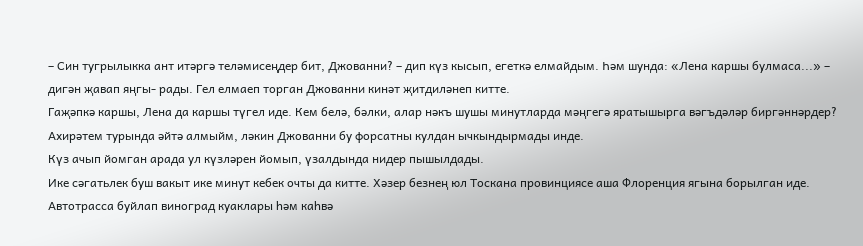– Син тугрылыкка ант итәргә теләмисеңдер бит, Джованни? – дип күз кысып, егеткә елмайдым. Һәм шунда: «Лена каршы булмаса...» – дигән җавап яңгы- рады. Гел елмаеп торган Джованни кинәт җитдиләнеп китте.
Гаҗәпкә каршы, Лена да каршы түгел иде. Кем белә, бәлки, алар нәкъ шушы минутларда мәңгегә яратышырга вәгъдәләр биргәннәрдер? Ахирәтем турында әйтә алмыйм, ләкин Джованни бу форсатны кулдан ычкындырмады инде.
Күз ачып йомган арада ул күзләрен йомып, үзалдында нидер пышылдады.
Ике сәгатьлек буш вакыт ике минут кебек очты да китте. Хәзер безнең юл Тоскана провинциясе аша Флоренция ягына борылган иде. Автотрасса буйлап виноград куаклары һәм каһвә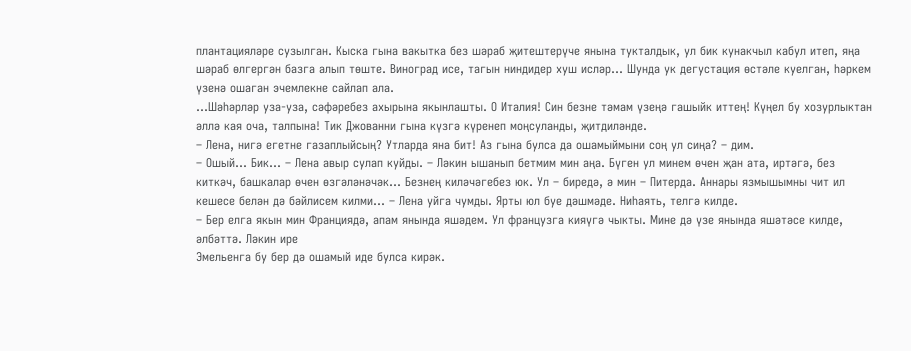плантацияләре сузылган. Кыска гына вакытка без шәраб җитештерүче янына тукталдык, ул бик кунакчыл кабул итеп, яңа шәраб өлгергән базга алып төште. Виноград исе, тагын ниндидер хуш исләр... Шунда ук дегустация өстәле куелган, һәркем үзенә ошаган эчемлекне сайлап ала.
...Шәһәрләр уза-уза, сәфәребез ахырына якынлашты. О Италия! Син безне тәмам үзеңә гашыйк иттең! Күңел бу хозурлыктан әллә кая оча, талпына! Тик Джованни гына күзгә күренеп моңсуланды, җитдиләнде.
– Лена, нигә егетне газаплыйсың? Утларда яна бит! Аз гына булса да ошамыймыни соң ул сиңа? – дим.
– Ошый... Бик... – Лена авыр сулап куйды. – Ләкин ышанып бетмим мин аңа. Бүген ул минем өчен җан ата, иртәгә, без киткәч, башкалар өчен өзгәләнәчәк... Безнең киләчәгебез юк. Ул – биредә, ә мин – Питерда. Аннары язмышымны чит ил кешесе белән дә бәйлисем килми... – Лена уйга чумды. Ярты юл буе дәшмәде. Ниһаять, телгә килде.
– Бер елга якын мин Франциядә, апам янында яшәдем. Ул французга кияүгә чыкты. Мине дә үзе янында яшәтәсе килде, әлбәттә. Ләкин ире
Эмельенга бу бер дә ошамый иде булса кирәк.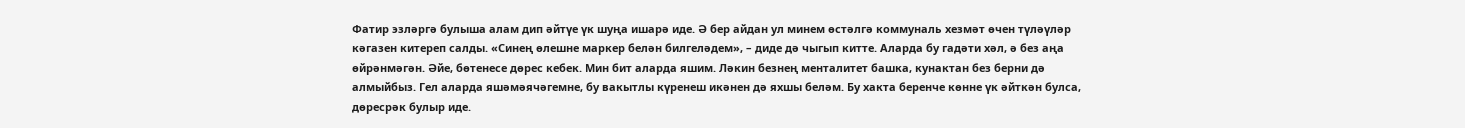Фатир эзләргә булыша алам дип әйтүе үк шуңа ишарә иде. Ә бер айдан ул минем өстәлгә коммуналь хезмәт өчен түләүләр кәгазен китереп салды. «Синең өлешне маркер белән билгеләдем», – диде дә чыгып китте. Аларда бу гадәти хәл, ә без аңа өйрәнмәгән. Әйе, бөтенесе дөрес кебек. Мин бит аларда яшим. Ләкин безнең менталитет башка, кунактан без берни дә алмыйбыз. Гел аларда яшәмәячәгемне, бу вакытлы күренеш икәнен дә яхшы беләм. Бу хакта беренче көнне үк әйткән булса, дөресрәк булыр иде.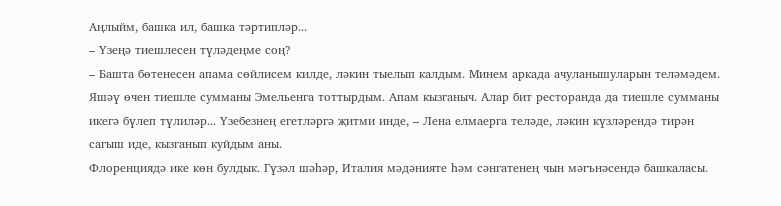Аңлыйм, башка ил, башка тәртипләр...
– Үзеңә тиешлесен түләдеңме соң?
– Башта бөтенесен апама сөйлисем килде, ләкин тыелып калдым. Минем аркада ачуланышуларын теләмәдем. Яшәү өчен тиешле сумманы Эмельенга тоттырдым. Апам кызганыч. Алар бит ресторанда да тиешле сумманы икегә бүлеп түлиләр... Үзебезнең егетләргә җитми инде, – Лена елмаерга теләде, ләкин күзләрендә тирән сагыш иде, кызганып куйдым аны.
Флоренциядә ике көн булдык. Гүзәл шәһәр, Италия мәдәнияте һәм сәнгатенең чын мәгънәсендә башкаласы.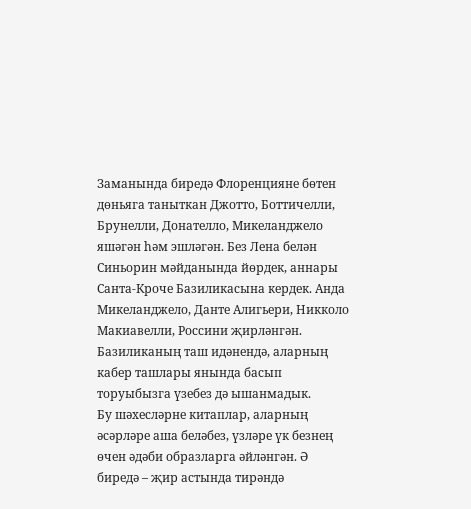Заманында биредә Флоренцияне бөтен дөньяга таныткан Джотто, Боттичелли, Брунелли, Донателло, Микеланджело яшәгән һәм эшләгән. Без Лена белән Синьорин мәйданында йөрдек, аннары Санта-Кроче Базиликасына кердек. Анда Микеланджело, Данте Алигьери, Никколо Макиавелли, Россини җирләнгән. Базиликаның таш идәнендә, аларның кабер ташлары янында басып торуыбызга үзебез дә ышанмадык.
Бу шәхесләрне китаплар, аларның әсәрләре аша беләбез, үзләре үк безнең өчен әдәби образларга әйләнгән. Ә биредә – җир астында тирәндә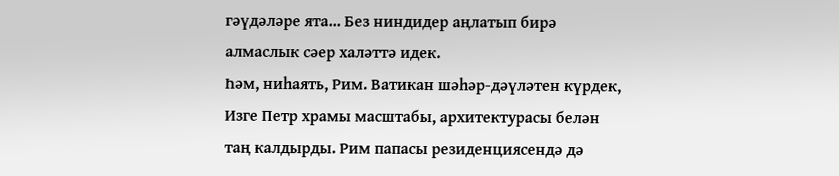гәүдәләре ята... Без ниндидер аңлатып бирә алмаслык сәер халәттә идек.
Һәм, ниһаять, Рим. Ватикан шәһәр-дәүләтен күрдек, Изге Петр храмы масштабы, архитектурасы белән таң калдырды. Рим папасы резиденциясендә дә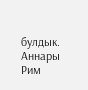булдык. Аннары Рим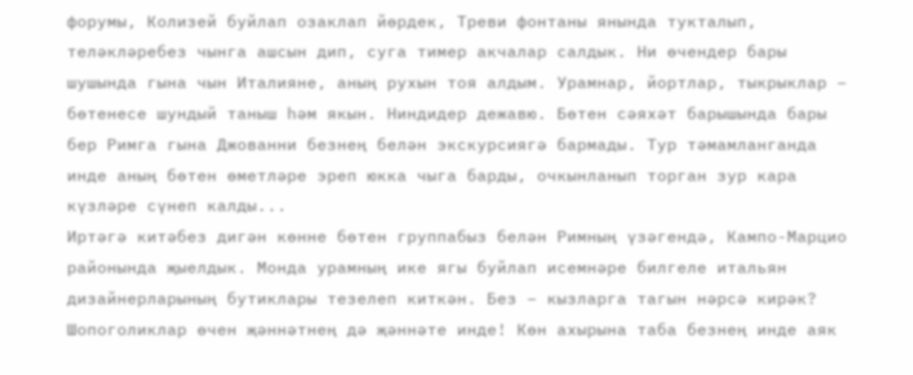форумы, Колизей буйлап озаклап йөрдек, Треви фонтаны янында тукталып, теләкләребез чынга ашсын дип, суга тимер акчалар салдык. Ни өчендер бары шушында гына чын Италияне, аның рухын тоя алдым. Урамнар, йортлар, тыкрыклар – бөтенесе шундый таныш һәм якын. Ниндидер дежавю. Бөтен сәяхәт барышында бары бер Римга гына Джованни безнең белән экскурсиягә бармады. Тур тәмамланганда инде аның бөтен өметләре эреп юкка чыга барды, очкынланып торган зур кара күзләре сүнеп калды...
Иртәгә китәбез дигән көнне бөтен группабыз белән Римның үзәгендә, Кампо-Марцио районында җыелдык. Монда урамның ике ягы буйлап исемнәре билгеле итальян дизайнерларының бутиклары тезелеп киткән. Без – кызларга тагын нәрсә кирәк? Шопоголиклар өчен җәннәтнең дә җәннәте инде! Көн ахырына таба безнең инде аяк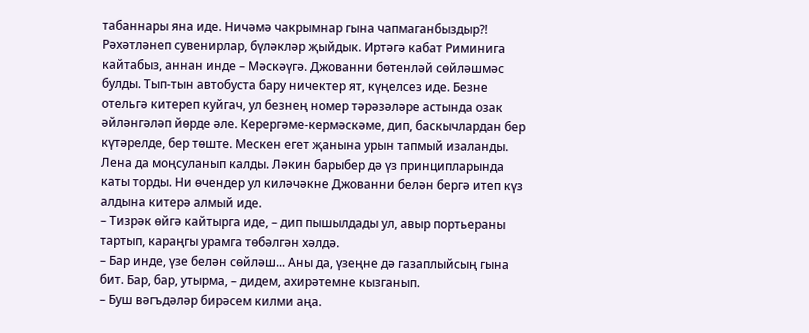табаннары яна иде. Ничәмә чакрымнар гына чапмаганбыздыр?! Рәхәтләнеп сувенирлар, бүләкләр җыйдык. Иртәгә кабат Риминига кайтабыз, аннан инде – Мәскәүгә. Джованни бөтенләй сөйләшмәс булды. Тып-тын автобуста бару ничектер ят, күңелсез иде. Безне отельгә китереп куйгач, ул безнең номер тәрәзәләре астында озак әйләнгәләп йөрде әле. Керергәме-кермәскәме, дип, баскычлардан бер күтәрелде, бер төште. Мескен егет җанына урын тапмый изаланды. Лена да моңсуланып калды. Ләкин барыбер дә үз принципларында каты торды. Ни өчендер ул киләчәкне Джованни белән бергә итеп күз алдына китерә алмый иде.
– Тизрәк өйгә кайтырга иде, – дип пышылдады ул, авыр портьераны тартып, караңгы урамга төбәлгән хәлдә.
– Бар инде, үзе белән сөйләш... Аны да, үзеңне дә газаплыйсың гына бит. Бар, бар, утырма, – дидем, ахирәтемне кызганып.
– Буш вәгъдәләр бирәсем килми аңа.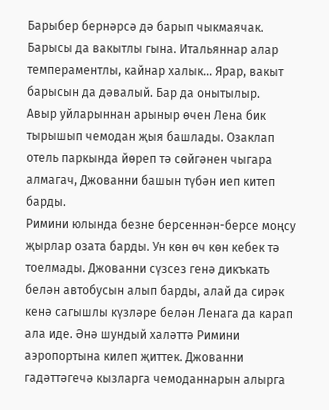Барыбер бернәрсә дә барып чыкмаячак. Барысы да вакытлы гына. Итальяннар алар темпераментлы, кайнар халык... Ярар, вакыт барысын да дәвалый. Бар да онытылыр.
Авыр уйларыннан арыныр өчен Лена бик тырышып чемодан җыя башлады. Озаклап отель паркында йөреп тә сөйгәнен чыгара алмагач, Джованни башын түбән иеп китеп барды.
Римини юлында безне берсеннән-берсе моңсу җырлар озата барды. Ун көн өч көн кебек тә тоелмады. Джованни сүзсез генә дикъкать белән автобусын алып барды, алай да сирәк кенә сагышлы күзләре белән Ленага да карап ала иде. Әнә шундый халәттә Римини аэропортына килеп җиттек. Джованни гадәттәгечә кызларга чемоданнарын алырга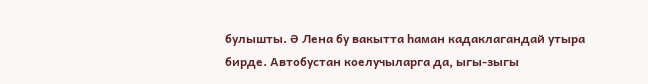булышты. Ә Лена бу вакытта һаман кадаклагандай утыра бирде. Автобустан коелучыларга да, ыгы-зыгы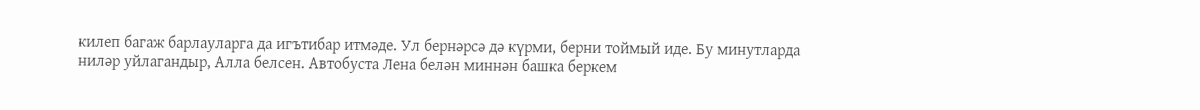килеп багаж барлауларга да игътибар итмәде. Ул бернәрсә дә күрми, берни тоймый иде. Бу минутларда ниләр уйлагандыр, Алла белсен. Автобуста Лена белән миннән башка беркем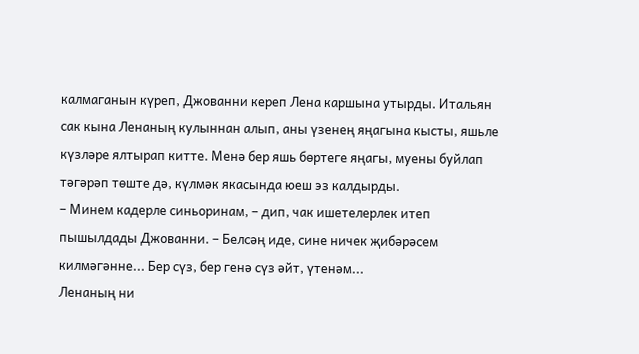калмаганын күреп, Джованни кереп Лена каршына утырды. Итальян сак кына Ленаның кулыннан алып, аны үзенең яңагына кысты, яшьле күзләре ялтырап китте. Менә бер яшь бөртеге яңагы, муены буйлап тәгәрәп төште дә, күлмәк якасында юеш эз калдырды.
– Минем кадерле синьоринам, – дип, чак ишетелерлек итеп пышылдады Джованни. – Белсәң иде, сине ничек җибәрәсем килмәгәнне... Бер сүз, бер генә сүз әйт, үтенәм...
Ленаның ни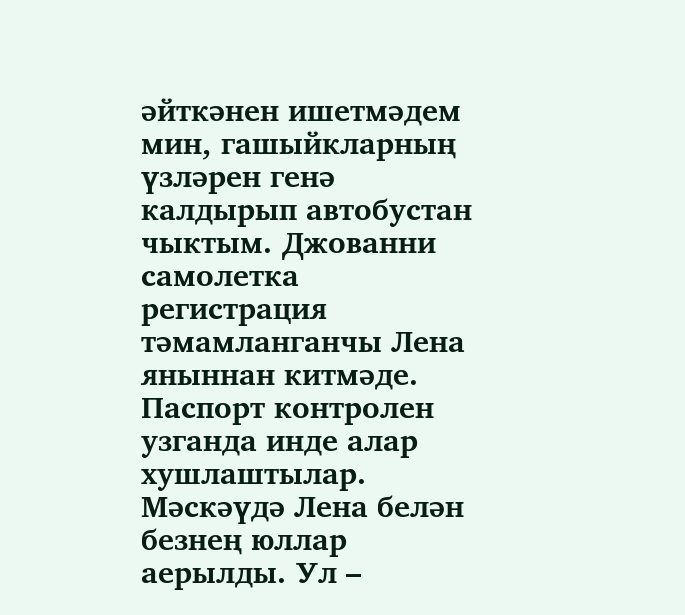әйткәнен ишетмәдем мин, гашыйкларның үзләрен генә калдырып автобустан чыктым. Джованни самолетка регистрация тәмамланганчы Лена яныннан китмәде. Паспорт контролен узганда инде алар хушлаштылар.
Мәскәүдә Лена белән безнең юллар аерылды. Ул –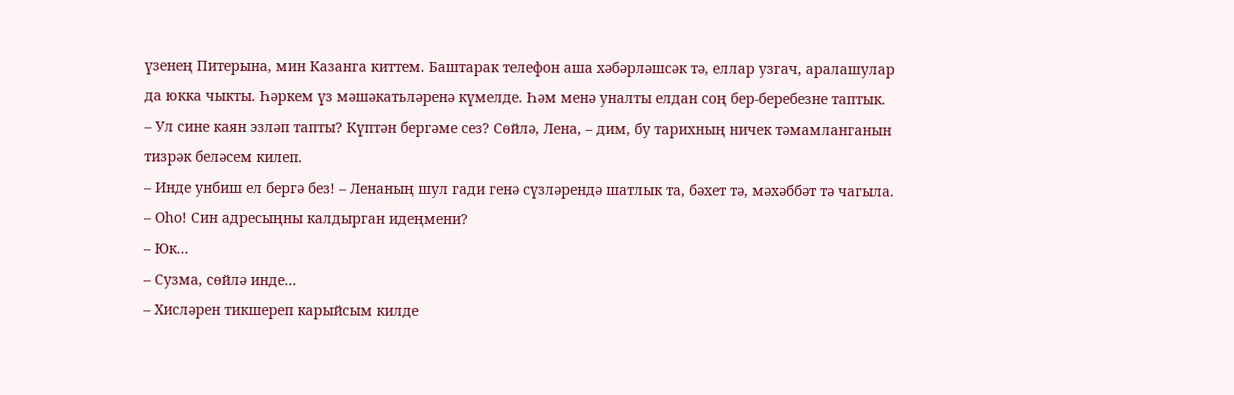үзенең Питерына, мин Казанга киттем. Баштарак телефон аша хәбәрләшсәк тә, еллар узгач, аралашулар да юкка чыкты. Һәркем үз мәшәкатьләренә күмелде. Һәм менә уналты елдан соң бер-беребезне таптык.
– Ул сине каян эзләп тапты? Күптән бергәме сез? Сөйлә, Лена, – дим, бу тарихның ничек тәмамланганын тизрәк беләсем килеп.
– Инде унбиш ел бергә без! – Ленаның шул гади генә сүзләрендә шатлык та, бәхет тә, мәхәббәт тә чагыла.
– Оһо! Син адресыңны калдырган идеңмени?
– Юк...
– Сузма, сөйлә инде...
– Хисләрен тикшереп карыйсым килде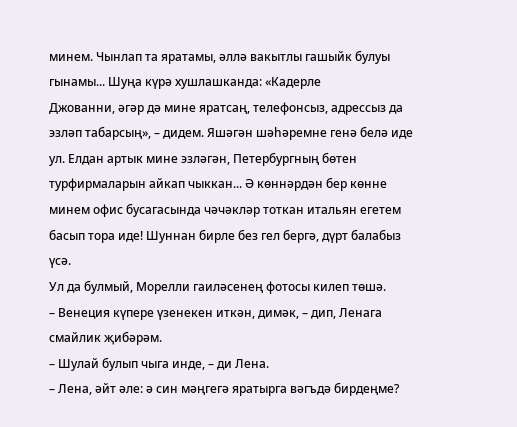минем. Чынлап та яратамы, әллә вакытлы гашыйк булуы гынамы... Шуңа күрә хушлашканда: «Кадерле
Джованни, әгәр дә мине яратсаң, телефонсыз, адрессыз да эзләп табарсың», – дидем. Яшәгән шәһәремне генә белә иде ул. Елдан артык мине эзләгән, Петербургның бөтен турфирмаларын айкап чыккан... Ә көннәрдән бер көнне минем офис бусагасында чәчәкләр тоткан итальян егетем басып тора иде! Шуннан бирле без гел бергә, дүрт балабыз үсә.
Ул да булмый, Морелли гаиләсенең фотосы килеп төшә.
– Венеция күпере үзенекен иткән, димәк, – дип, Ленага смайлик җибәрәм.
– Шулай булып чыга инде, – ди Лена.
– Лена, әйт әле: ә син мәңгегә яратырга вәгъдә бирдеңме?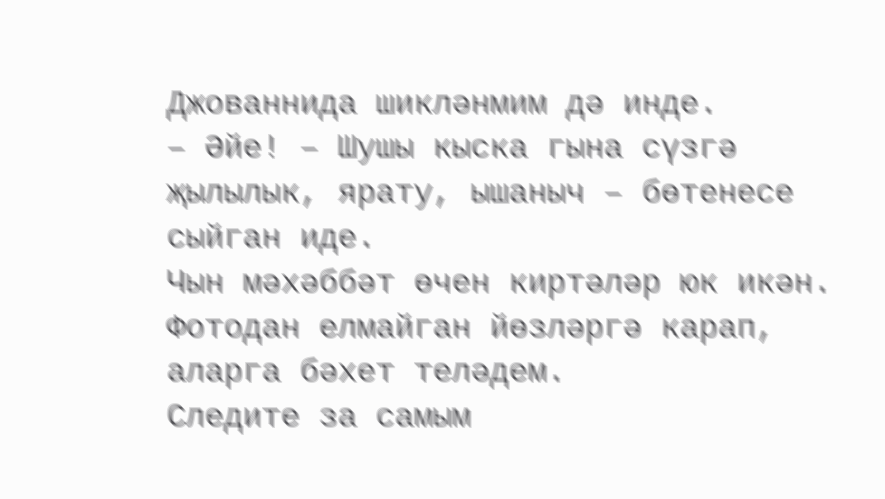Джованнида шикләнмим дә инде.
– Әйе! – Шушы кыска гына сүзгә җылылык, ярату, ышаныч – бөтенесе сыйган иде.
Чын мәхәббәт өчен киртәләр юк икән. Фотодан елмайган йөзләргә карап, аларга бәхет теләдем.
Следите за самым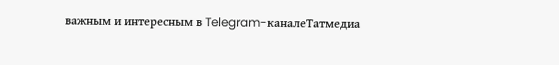важным и интересным в Telegram-каналеТатмедиа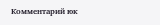Комментарий юк